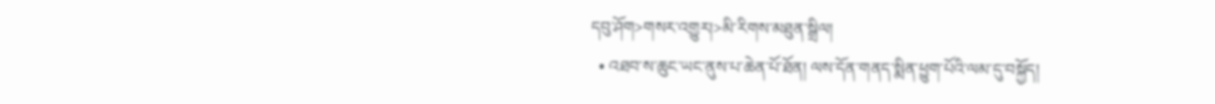དབུ་ཤོག>གསར་འགྱུར།>མི་རིགས་མཐུན་སྒྲིལ།
  • འཐབ་ས་ཆུང་ཡང་ནུས་པ་ཆེན་པོ་ཐོན། ལས་དོན་གནད་སྨིན་ཕྱུག་པོའི་ལམ་དུ་བསྐྱོད།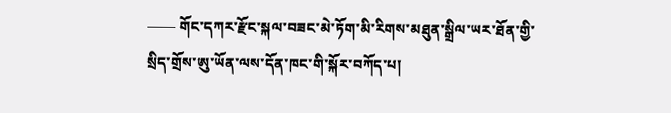—— གོང་དཀར་རྫོང་སྐལ་བཟང་མེ་ཏོག་མི་རིགས་མཐུན་སྒྲིལ་ཡར་ཐོན་གྱི་སྲིད་གྲོས་ཨུ་ཡོན་ལས་དོན་ཁང་གི་སྐོར་བཀོད་པ།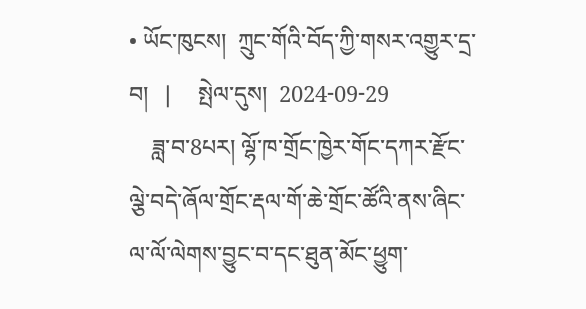• ཡོང་ཁུངས།  ཀྲུང་གོའི་བོད་ཀྱི་གསར་འགྱུར་དྲ་བ།   |     སྤེལ་དུས།  2024-09-29
    ཟླ་བ་8པར། ལྷོ་ཁ་གྲོང་ཁྱེར་གོང་དཀར་རྫོང་ལྕེ་བདེ་ཞོལ་གྲོང་རྡལ་གོ་ཆེ་གྲོང་ཚོའི་ནས་ཞིང་ལ་ལོ་ལེགས་བྱུང་བ་དང་ཐུན་མོང་ཕྱུག་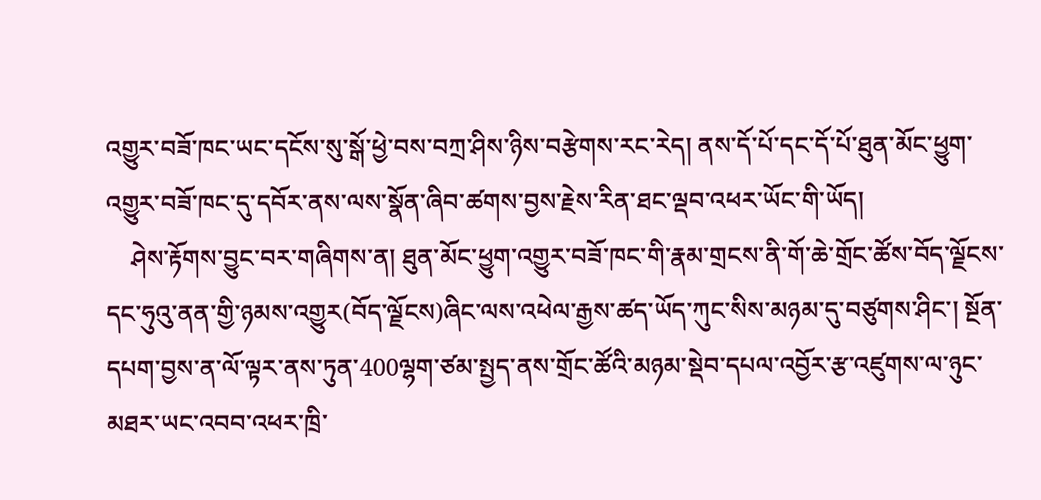འགྱུར་བཟོ་ཁང་ཡང་དངོས་སུ་སྒོ་ཕྱེ་བས་བཀྲ་ཤིས་ཉིས་བརྩེགས་རང་རེད། ནས་དོ་པོ་དང་དོ་པོ་ཐུན་མོང་ཕྱུག་འགྱུར་བཟོ་ཁང་དུ་དབོར་ནས་ལས་སྣོན་ཞིབ་ཚགས་བྱས་རྗེས་རིན་ཐང་ལྡབ་འཕར་ཡོང་གི་ཡོད།
    ཤེས་རྟོགས་བྱུང་བར་གཞིགས་ན། ཐུན་མོང་ཕྱུག་འགྱུར་བཟོ་ཁང་གི་རྣམ་གྲངས་ནི་གོ་ཆེ་གྲོང་ཚོས་བོད་ལྗོངས་དང་ཧུའུ་ནན་གྱི་ཉམས་འགྱུར(བོད་ལྗོངས)ཞིང་ལས་འཕེལ་རྒྱས་ཚད་ཡོད་ཀུང་སིས་མཉམ་དུ་བཙུགས་ཤིང་། སྔོན་དཔག་བྱས་ན་ལོ་ལྟར་ནས་ཏུན་400ལྷག་ཙམ་སྤྱད་ནས་གྲོང་ཚོའི་མཉམ་སྡེབ་དཔལ་འབྱོར་རྩ་འཛུགས་ལ་ཉུང་མཐར་ཡང་འབབ་འཕར་ཁྲི་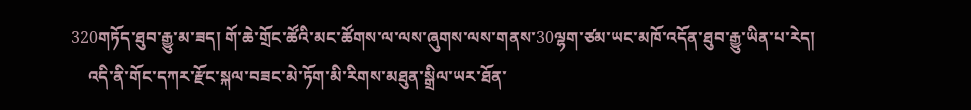320གཏོད་ཐུབ་རྒྱུ་མ་ཟད། གོ་ཆེ་གྲོང་ཚོའི་མང་ཚོགས་ལ་ལས་ཞུགས་ལས་གནས་30ལྷག་ཙམ་ཡང་མཁོ་འདོན་ཐུབ་རྒྱུ་ཡིན་པ་རེད།
    འདི་ནི་གོང་དཀར་རྫོང་སྐལ་བཟང་མེ་ཏོག་མི་རིགས་མཐུན་སྒྲིལ་ཡར་ཐོན་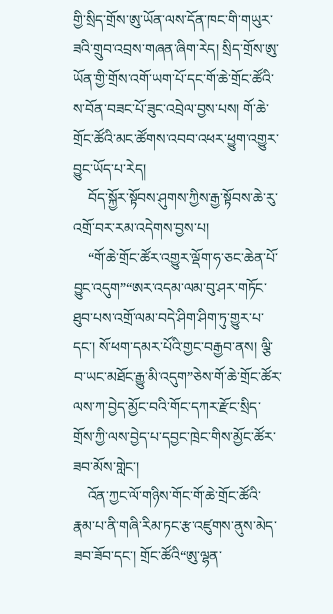གྱི་སྲིད་གྲོས་ཨུ་ཡོན་ལས་དོན་ཁང་གི་གཡུར་ཟའི་གྲུབ་འབྲས་གཞན་ཞིག་རེད། སྲིད་གྲོས་ཨུ་ཡོན་གྱི་གྲོས་འགོ་ཡག་པོ་དང་གོ་ཆེ་གྲོང་ཚོའི་ས་བོན་བཟང་པོ་ཟུང་འབྲེལ་བྱས་པས། གོ་ཆེ་གྲོང་ཚོའི་མང་ཚོགས་འབབ་འཕར་ཕྱུག་འགྱུར་བྱུང་ཡོད་པ་རེད།
    བོད་སྐྱོར་སྟོབས་ཤུགས་ཀྱིས་རྒྱ་སྟོབས་ཆེ་རུ་འགྲོ་བར་རམ་འདེགས་བྱས་པ།
    “གོ་ཆེ་གྲོང་ཚོར་འགྱུར་ལྡོག་ཧ་ཅང་ཆེན་པོ་བྱུང་འདུག”“ཨར་འདམ་ལམ་བུ་ཤར་གཏོང་ཐུབ་པས་འགྲོ་ལམ་བདེ་ཤིག་ཤིག་ཏུ་གྱུར་པ་དང་། སོ་ཕག་དམར་པོའི་གྱང་བརྒྱབ་ནས། ལྕི་བ་ཡང་མཐོང་རྒྱུ་མི་འདུག”ཅེས་གོ་ཆེ་གྲོང་ཚོར་ལས་ཀ་བྱེད་མྱོང་བའི་གོང་དཀར་རྫོང་སྲིད་གྲོས་ཀྱི་ལས་བྱེད་པ་དབྱང་ཁྲེང་གིས་མྱོང་ཚོར་ཟབ་མོས་གླེང་།
    འོན་ཀྱང་ལོ་གཉིས་གོང་གོ་ཆེ་གྲོང་ཚོའི་རྣམ་པ་ནི་གཞི་རིམ་ཏང་རྩ་འཛུགས་ནུས་མེད་ཟབ་ཟོབ་དང་། གྲོང་ཚོའི“ཨུ་ལྷན་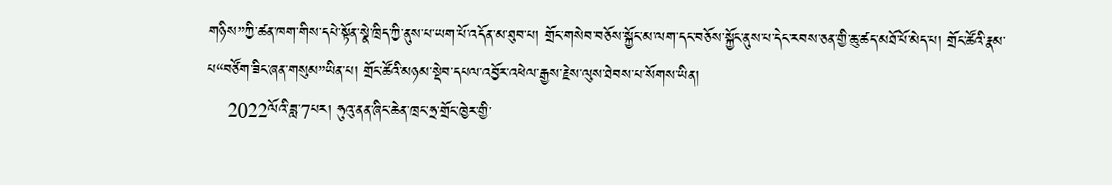གཉིས”ཀྱི་ཚན་ཁག་གིས་དཔེ་སྟོན་སྣེ་ཁྲིད་ཀྱི་ནུས་པ་ཡག་པོ་འདོན་མ་ཐུབ་པ། གྲོང་གསེབ་བཅོས་སྐྱོང་མ་ལག་དང་བཅོས་སྐྱོང་ནུས་པ་དེང་རབས་ཅན་གྱི་ཆུ་ཚད་མཐོ་པོ་མེད་པ། གྲོང་ཚོའི་རྣམ་པ“བཙོག་ཟིང་ཞན་གསུམ”ཡིན་པ། གྲོང་ཚོའི་མཉམ་སྡེབ་དཔལ་འབྱོར་འཕེལ་རྒྱས་རྗེས་ལུས་ཐེབས་པ་སོགས་ཡིན།
    2022ལོའི་ཟླ་7པར། ཧུའུ་ནན་ཞིང་ཆེན་ཁྲང་ཧྲ་གྲོང་ཁྱེར་གྱི་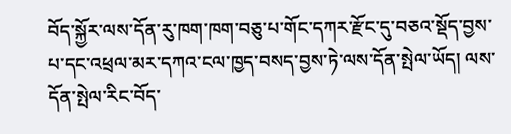བོད་སྐྱོར་ལས་དོན་རུ་ཁག་ཁག་བཅུ་པ་གོང་དཀར་རྫོང་དུ་བཅའ་སྡོད་བྱས་པ་དང་འཕྲལ་མར་དཀའ་ངལ་ཁྱད་བསད་བྱས་ཏེ་ལས་དོན་སྤེལ་ཡོད། ལས་དོན་སྤེལ་རིང་བོད་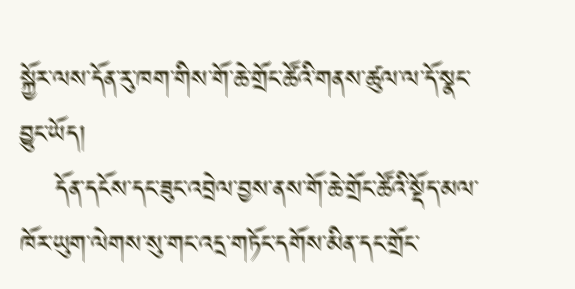སྐྱོར་ལས་དོན་རུ་ཁག་གིས་གོ་ཆེ་གྲོང་ཚོའི་གནས་ཚུལ་ལ་དོ་སྣང་བྱུང་ཡོད།
    དོན་དངོས་དང་ཟུང་འབྲེལ་བྱས་ནས་གོ་ཆེ་གྲོང་ཚོའི་སྡོད་མལ་ཁོར་ཡུག་ལེགས་སུ་གང་འདྲ་གཏོང་དགོས་མིན་དང་གྲོང་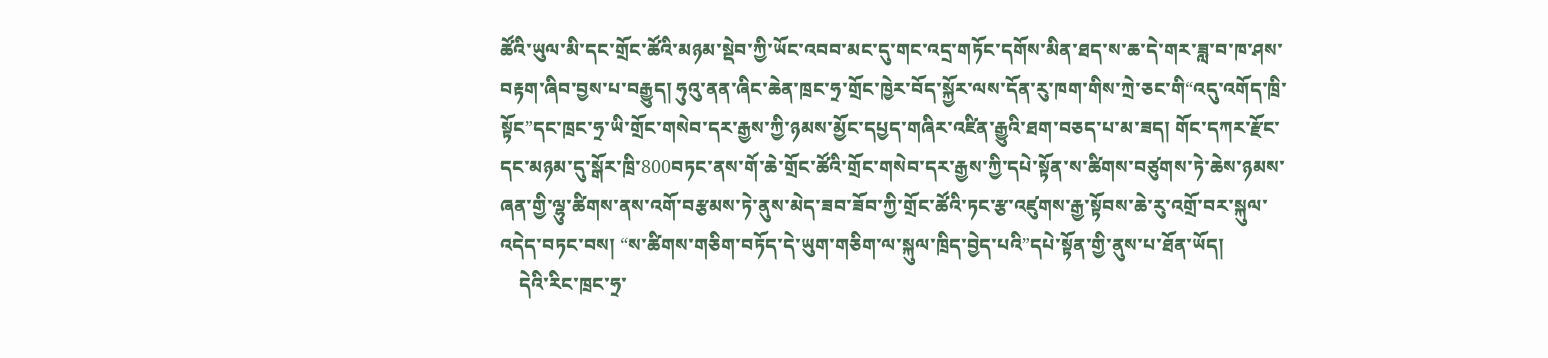ཚོའི་ཡུལ་མི་དང་གྲོང་ཚོའི་མཉམ་སྡེབ་ཀྱི་ཡོང་འབབ་མང་དུ་གང་འདྲ་གཏོང་དགོས་མིན་ཐད་ས་ཆ་དེ་གར་ཟླ་བ་ཁ་ཤས་བརྟག་ཞིབ་བྱས་པ་བརྒྱུད། ཧུའུ་ནན་ཞིང་ཆེན་ཁྲང་ཧྲ་གྲོང་ཁྱེར་བོད་སྐྱོར་ལས་དོན་རུ་ཁག་གིས་ཀྲེ་ཅང་གི“འདུ་འགོད་ཁྲི་སྟོང”དང་ཁྲང་ཧྲ་ཡི་གྲོང་གསེབ་དར་རྒྱས་ཀྱི་ཉམས་མྱོང་དཔྱད་གཞིར་འཛིན་རྒྱུའི་ཐག་བཅད་པ་མ་ཟད། གོང་དཀར་རྫོང་དང་མཉམ་དུ་སྒོར་ཁྲི་800བཏང་ནས་གོ་ཆེ་གྲོང་ཚོའི་གྲོང་གསེབ་དར་རྒྱས་ཀྱི་དཔེ་སྟོན་ས་ཚིགས་བཙུགས་ཏེ་ཆེས་ཉམས་ཞན་གྱི་ལྷུ་ཚིགས་ནས་འགོ་བརྩམས་ཏེ་ནུས་མེད་ཟབ་ཟོབ་ཀྱི་གྲོང་ཚོའི་ཏང་རྩ་འཛུགས་རྒྱ་སྟོབས་ཆེ་རུ་འགྲོ་བར་སྐུལ་འདེད་བཏང་བས། “ས་ཚིགས་གཅིག་བཏོད་དེ་ཡུག་གཅིག་ལ་སྐུལ་ཁྲིད་བྱེད་པའི”དཔེ་སྟོན་གྱི་ནུས་པ་ཐོན་ཡོད།
    དེའི་རིང་ཁྲང་ཧྲ་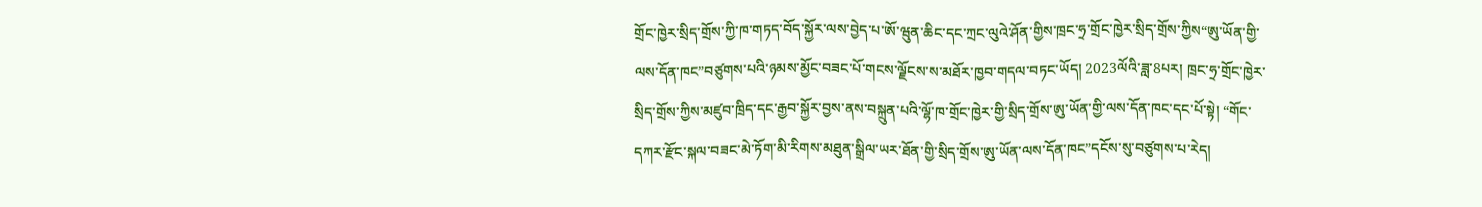གྲོང་ཁྱེར་སྲིད་གྲོས་ཀྱི་ཁ་གཏད་བོད་སྐྱོར་ལས་བྱེད་པ་ཨོ་ཝུན་ཆིང་དང་ཀྲང་ལུའེ་ཤོན་གྱིས་ཁྲང་ཧྲ་གྲོང་ཁྱེར་སྲིད་གྲོས་ཀྱིས“ཨུ་ཡོན་གྱི་ལས་དོན་ཁང”བཙུགས་པའི་ཉམས་མྱོང་བཟང་པོ་གངས་ལྗོངས་ས་མཐོར་ཁྱབ་གདལ་བཏང་ཡོད། 2023ལོའི་ཟླ་8པར། ཁྲང་ཧྲ་གྲོང་ཁྱེར་སྲིད་གྲོས་ཀྱིས་མཛུབ་ཁྲིད་དང་རྒྱབ་སྐྱོར་བྱས་ནས་བསྐྲུན་པའི་ལྷོ་ཁ་གྲོང་ཁྱེར་གྱི་སྲིད་གྲོས་ཨུ་ཡོན་གྱི་ལས་དོན་ཁང་དང་པོ་སྟེ། “གོང་དཀར་རྫོང་སྐལ་བཟང་མེ་ཏོག་མི་རིགས་མཐུན་སྒྲིལ་ཡར་ཐོན་གྱི་སྲིད་གྲོས་ཨུ་ཡོན་ལས་དོན་ཁང”དངོས་སུ་བཙུགས་པ་རེད།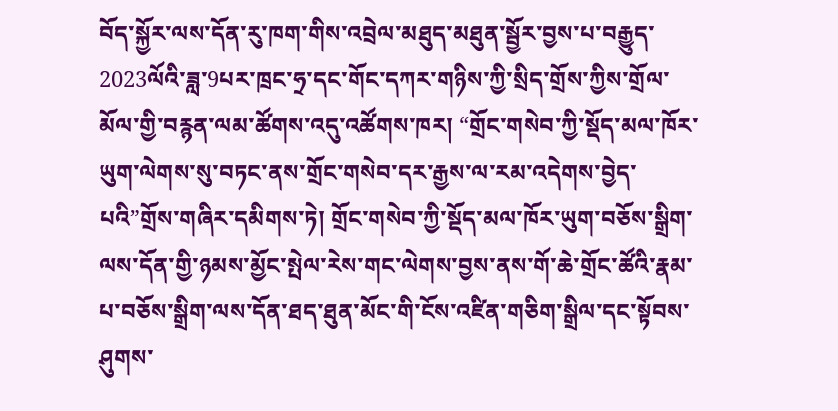བོད་སྐྱོར་ལས་དོན་རུ་ཁག་གིས་འབྲེལ་མཐུད་མཐུན་སྦྱོར་བྱས་པ་བརྒྱུད་2023ལོའི་ཟླ་9པར་ཁྲང་ཧྲ་དང་གོང་དཀར་གཉིས་ཀྱི་སྲིད་གྲོས་ཀྱིས་གྲོལ་མོལ་གྱི་བརྙན་ལམ་ཚོགས་འདུ་འཚོགས་ཁར། “གྲོང་གསེབ་ཀྱི་སྡོད་མལ་ཁོར་ཡུག་ལེགས་སུ་བཏང་ནས་གྲོང་གསེབ་དར་རྒྱས་ལ་རམ་འདེགས་བྱེད་པའི”གྲོས་གཞིར་དམིགས་ཏེ། གྲོང་གསེབ་ཀྱི་སྡོད་མལ་ཁོར་ཡུག་བཅོས་སྒྲིག་ལས་དོན་གྱི་ཉམས་མྱོང་སྤེལ་རེས་གང་ལེགས་བྱས་ནས་གོ་ཆེ་གྲོང་ཚོའི་རྣམ་པ་བཅོས་སྒྲིག་ལས་དོན་ཐད་ཐུན་མོང་གི་ངོས་འཛིན་གཅིག་སྒྲིལ་དང་སྟོབས་ཤུགས་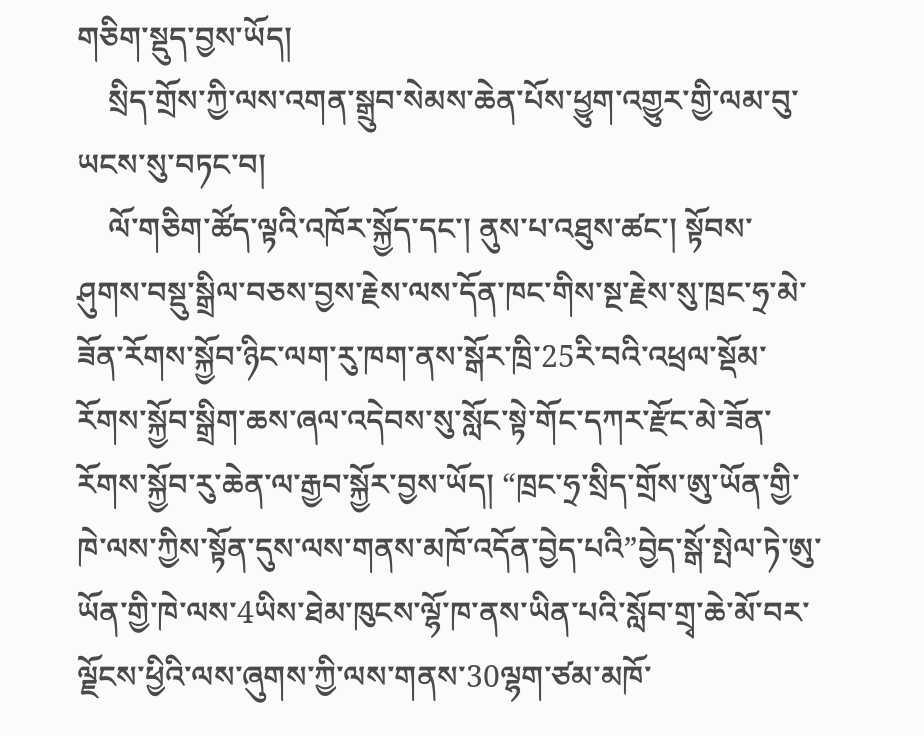གཅིག་སྡུད་བྱས་ཡོད།
    སྲིད་གྲོས་ཀྱི་ལས་འགན་སྒྲུབ་སེམས་ཆེན་པོས་ཕྱུག་འགྱུར་གྱི་ལམ་བུ་ཡངས་སུ་བཏང་བ།
    ལོ་གཅིག་ཚོད་ལྟའི་འཁོར་སྐྱོད་དང་། ནུས་པ་འཐུས་ཚང་། སྟོབས་ཤུགས་བསྡུ་སྒྲིལ་བཅས་བྱས་རྗེས་ལས་དོན་ཁང་གིས་སྔ་རྗེས་སུ་ཁྲང་ཧྲ་མེ་ཟོན་རོགས་སྐྱོབ་ཉིང་ལག་རུ་ཁག་ནས་སྒོར་ཁྲི་25རི་བའི་འཕྲལ་སྡོམ་རོགས་སྐྱོབ་སྒྲིག་ཆས་ཞལ་འདེབས་སུ་སློང་སྟེ་གོང་དཀར་རྫོང་མེ་ཟོན་རོགས་སྐྱོབ་རུ་ཆེན་ལ་རྒྱབ་སྐྱོར་བྱས་ཡོད། “ཁྲང་ཧྲ་སྲིད་གྲོས་ཨུ་ཡོན་གྱི་ཁེ་ལས་ཀྱིས་སྟོན་དུས་ལས་གནས་མཁོ་འདོན་བྱེད་པའི”བྱེད་སྒོ་སྤེལ་ཏེ་ཨུ་ཡོན་གྱི་ཁེ་ལས་4ཡིས་ཐེམ་ཁུངས་ལྷོ་ཁ་ནས་ཡིན་པའི་སློབ་གྲྭ་ཆེ་མོ་བར་ལྗོངས་ཕྱིའི་ལས་ཞུགས་ཀྱི་ལས་གནས་30ལྷག་ཙམ་མཁོ་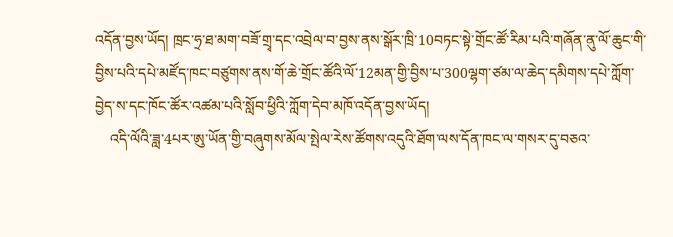འདོན་བྱས་ཡོད། ཁྲང་ཧྲ་ཐ་མག་བཟོ་གྲྭ་དང་འབྲེལ་བ་བྱས་ནས་སྒོར་ཁྲི་10བཏང་སྟེ་གྲོང་ཚོ་རིམ་པའི་གཞོན་ནུ་ལོ་ཆུང་གི་བྱིས་པའི་དཔེ་མཛོད་ཁང་བཙུགས་ནས་གོ་ཆེ་གྲོང་ཚོའི་ལོ་12མན་གྱི་བྱིས་པ་300ལྷག་ཙམ་ལ་ཆེད་དམིགས་དཔེ་ཀློག་བྱེད་ས་དང་ཁོང་ཚོར་འཚམ་པའི་སློབ་ཕྱིའི་ཀློག་དེབ་མཁོ་འདོན་བྱས་ཡོད།
    འདི་ལོའི་ཟླ་4པར་ཨུ་ཡོན་གྱི་བཞུགས་མོལ་སྤེལ་རེས་ཚོགས་འདུའི་ཐོག་ལས་དོན་ཁང་ལ་གསར་དུ་བཅའ་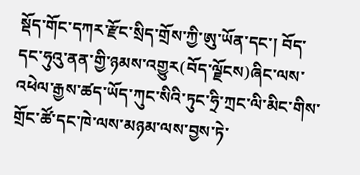སྡོད་གོང་དཀར་རྫོང་སྲིད་གྲོས་ཀྱི་ཨུ་ཡོན་དང་། བོད་དང་ཧུའུ་ནན་གྱི་ཉམས་འགྱུར(བོད་ལྗོངས)ཞིང་ལས་འཕེལ་རྒྱས་ཚད་ཡོད་ཀུང་སིའི་ཏུང་ཧྲི་ཀྲང་ལི་མིང་གིས་གྲོང་ཚོ་དང་ཁེ་ལས་མཉམ་ལས་བྱས་ཏེ་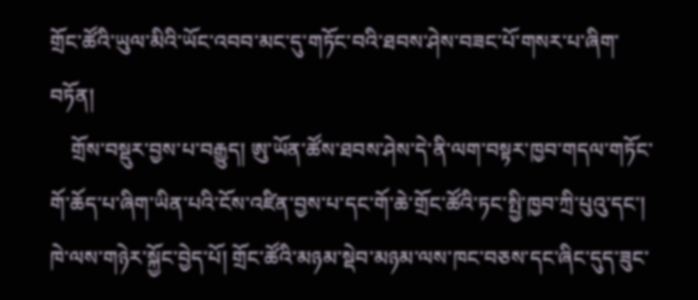གྲོང་ཚོའི་ཡུལ་མིའི་ཡོང་འབབ་མང་དུ་གཏོང་བའི་ཐབས་ཤེས་བཟང་པོ་གསར་པ་ཞིག་བཏོན།
    གྲོས་བསྡུར་བྱས་པ་བརྒྱུད། ཨུ་ཡོན་ཚོས་ཐབས་ཤེས་དེ་ནི་ལག་བསྟར་ཁྱབ་གདལ་གཏོང་གོ་ཆོད་པ་ཞིག་ཡིན་པའི་ངོས་འཛིན་བྱས་པ་དང་གོ་ཆེ་གྲོང་ཚོའི་ཏང་སྤྱི་ཁྱབ་ཀྲི་པུའུ་དང་། ཁེ་ལས་གཉེར་སྐྱོང་བྱེད་པོ། གྲོང་ཚོའི་མཉམ་སྡེབ་མཉམ་ལས་ཁང་བཅས་དང་ཞིང་དུད་ཟུང་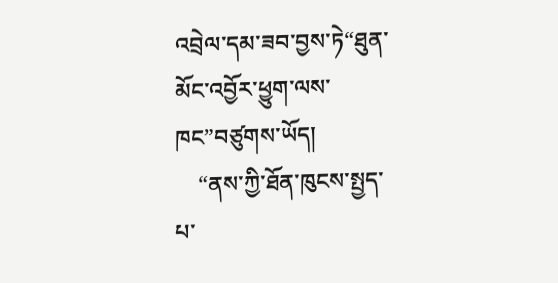འབྲེལ་དམ་ཟབ་བྱས་ཏེ“ཐུན་མོང་འབྱོར་ཕྱུག་ལས་ཁང”བཙུགས་ཡོད།
    “ནས་ཀྱི་ཐོན་ཁུངས་སྤྱད་པ་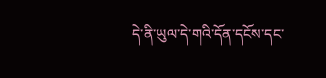དེ་ནི་ཡུལ་དེ་གའི་དོན་དངོས་དང་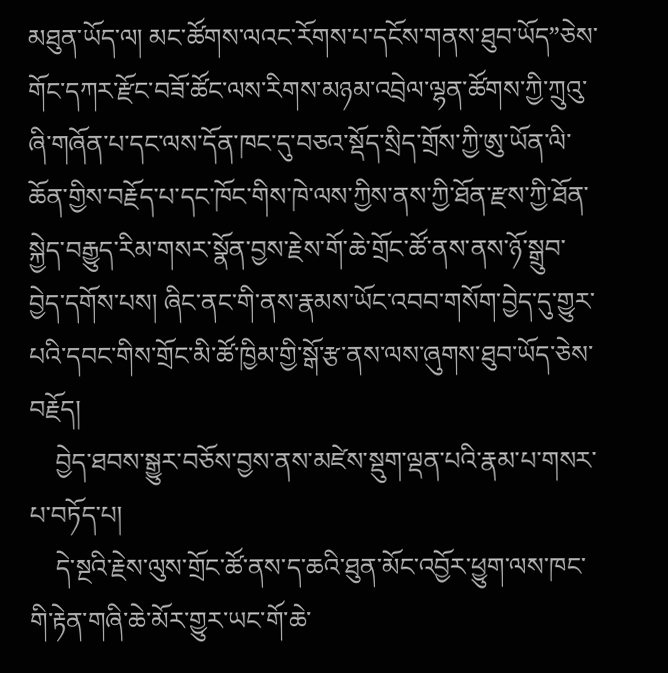མཐུན་ཡོད་ལ། མང་ཚོགས་ལའང་རོགས་པ་དངོས་གནས་ཐུབ་ཡོད”ཅེས་གོང་དཀར་རྫོང་བཟོ་ཚོང་ལས་རིགས་མཉམ་འབྲེལ་ལྷན་ཚོགས་ཀྱི་ཀྲུའུ་ཞི་གཞོན་པ་དང་ལས་དོན་ཁང་དུ་བཅའ་སྡོད་སྲིད་གྲོས་ཀྱི་ཨུ་ཡོན་ལི་ཆོན་གྱིས་བརྗོད་པ་དང་ཁོང་གིས་ཁེ་ལས་ཀྱིས་ནས་ཀྱི་ཐོན་རྫས་ཀྱི་ཐོན་སྐྱེད་བརྒྱུད་རིམ་གསར་སྣོན་བྱས་རྗེས་གོ་ཆེ་གྲོང་ཚོ་ནས་ནས་ཉོ་སྒྲུབ་བྱེད་དགོས་པས། ཞིང་ནང་གི་ནས་རྣམས་ཡོང་འབབ་གསོག་བྱེད་དུ་གྱུར་པའི་དབང་གིས་གྲོང་མི་ཚོ་ཁྱིམ་གྱི་སྒོ་རྩ་ནས་ལས་ཞུགས་ཐུབ་ཡོད་ཅེས་བརྗོད།
    བྱེད་ཐབས་སྒྱུར་བཅོས་བྱས་ནས་མཛེས་སྡུག་ལྡན་པའི་རྣམ་པ་གསར་པ་བཏོད་པ།
    དེ་སྔའི་རྗེས་ལུས་གྲོང་ཚོ་ནས་ད་ཆའི་ཐུན་མོང་འབྱོར་ཕྱུག་ལས་ཁང་གི་རྟེན་གཞི་ཆེ་མོར་གྱུར་ཡང་གོ་ཆེ་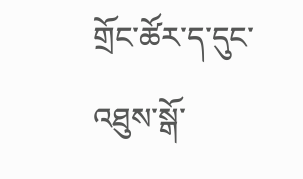གྲོང་ཚོར་ད་དུང་འཐུས་སྒོ་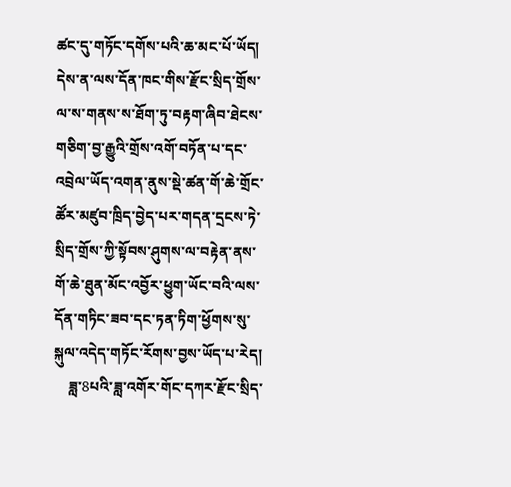ཚང་དུ་གཏོང་དགོས་པའི་ཆ་མང་པོ་ཡོད། དེས་ན་ལས་དོན་ཁང་གིས་རྫོང་སྲིད་གྲོས་ལ་ས་གནས་ས་ཐོག་ཏུ་བརྟག་ཞིབ་ཐེངས་གཅིག་བྱ་རྒྱུའི་གྲོས་འགོ་བཏོན་པ་དང་འབྲེལ་ཡོད་འགན་ནུས་སྡེ་ཚན་གོ་ཆེ་གྲོང་ཚོར་མཛུབ་ཁྲིད་བྱེད་པར་གདན་དྲངས་ཏེ་སྲིད་གྲོས་ཀྱི་སྟོབས་ཤུགས་ལ་བརྟེན་ནས་གོ་ཆེ་ཐུན་མོང་འབྱོར་ཕྱུག་ཡོང་བའི་ལས་དོན་གཏིང་ཟབ་དང་ཏན་ཏིག་ཕྱོགས་སུ་སྐུལ་འདེད་གཏོང་རོགས་བྱས་ཡོད་པ་རེད།
    ཟླ་8པའི་ཟླ་འགོར་གོང་དཀར་རྫོང་སྲིད་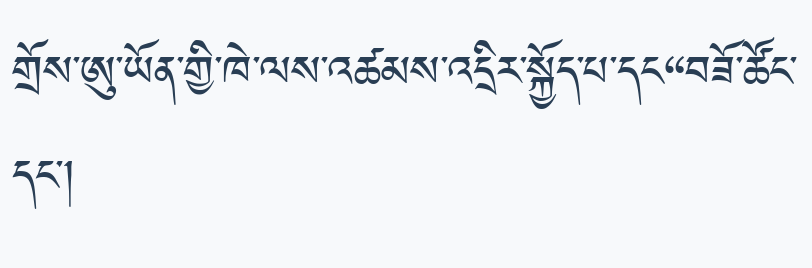གྲོས་ཨུ་ཡོན་གྱི་ཁེ་ལས་འཚམས་འདྲིར་སྐྱོད་པ་དང“བཟོ་ཚོང་དང་།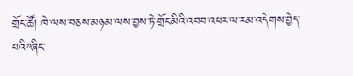གྲོང་ཚོ། ཁེ་ལས་བཅས་མཉམ་ལས་བྱས་ཏེ་གྲོང་མིའི་འབབ་འཕར་ལ་རམ་འདེགས་བྱེད་པའི”ཞིང་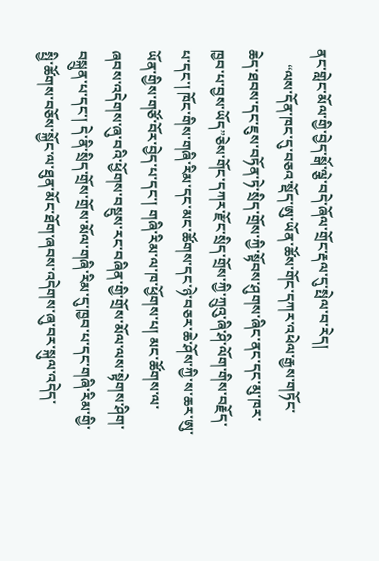ནང་གླེང་མོལ་གྱི་བྱེད་སྒོ་ལྕེ་བདེ་ཞོལ་གྲོང་རྡལ་དུ་སྤེལ་བ་རེད།
    “ལས་དོན་ཁང་དུ་བཅའ་སྡོད་ཨུ་ཡོན་ཚོས་གོང་དཀར་འཕེལ་རྒྱས་གཏོང་ཆེད་ཐབས་དང་ཇུས་བཏོན་ཏེ་སྲིད་གྲོས་ཀྱི་སྟོབས་ཤུགས་ཞིང་ནང་དང་མུ་ཁར་ཁྱབ་པ་བྱས་ཡོད”ཅེས་གོང་དཀར་རྫོང་སྲིད་གྲོས་ཀྱི་ཀྲུའུ་ཞི་ཤི་ལོག་གིས་བརྗོད་པ་དང་། ཁོང་གིས་གཞི་རིམ་དང་མང་ཚོགས་དང་ཉེ་བཅར་ཆེ་ཤོས་ཀྱི་ས་ཆར་ཨུ་ཡོན་གྱིས་གཙོ་བོར་བྱེད་པ་དང་། གཞི་རིམ་ལ་ཁ་ཕྱོགས་པ། མང་ཚོགས་ལ་ཞབས་འདེགས་ཞུ་བའི་ཕྱོགས་བསྡུས་རང་བཞིན་གྱི་གྲོས་མོལ་ལས་སྟེགས་ཤིག་བསྐྲུན་པ་དང་། དེ་ནི་སྲིད་གྲོས་གྲོས་མོལ་གཞི་རིམ་དུ་ཁྱབ་པ་དང་གཞི་རིམ་གྱི་སྤྱི་ཚོགས་བཅོས་སྐྱོང་ལ་ཐུན་མོང་ཐོག་ཞབས་འདེགས་ཞུ་བར་སྐུལ་འདེད་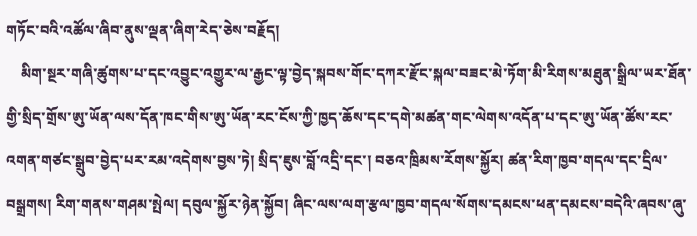གཏོང་བའི་འཚོལ་ཞིབ་ནུས་ལྡན་ཞིག་རེད་ཅེས་བརྗོད།
    མིག་སྔར་གཞི་ཚུགས་པ་དང་འབྱུང་འགྱུར་ལ་རྒྱང་ལྟ་བྱེད་སྐབས་གོང་དཀར་རྫོང་སྐལ་བཟང་མེ་ཏོག་མི་རིགས་མཐུན་སྒྲིལ་ཡར་ཐོན་གྱི་སྲིད་གྲོས་ཨུ་ཡོན་ལས་དོན་ཁང་གིས་ཨུ་ཡོན་རང་ངོས་ཀྱི་ཁྱད་ཆོས་དང་དགེ་མཚན་གང་ལེགས་འདོན་པ་དང་ཨུ་ཡོན་ཚོས་རང་འགན་གཙང་སྒྲུབ་བྱེད་པར་རམ་འདེགས་བྱས་ཏེ། སྲིད་ཇུས་བློ་འདྲི་དང་། བཅའ་ཁྲིམས་རོགས་སྐྱོར། ཚན་རིག་ཁྱབ་གདལ་དང་དྲིལ་བསྒྲགས། རིག་གནས་གཤམ་སྤེལ། དབུལ་སྐྱོར་ཉེན་སྐྱོབ། ཞིང་ལས་ལག་རྩལ་ཁྱབ་གདལ་སོགས་དམངས་ཕན་དམངས་བདེའི་ཞབས་ཞུ་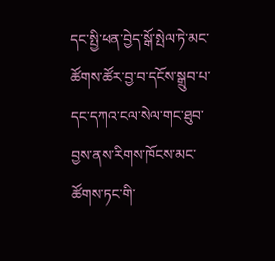དང་སྤྱི་ཕན་བྱེད་སྒོ་སྤེལ་ཏེ་མང་ཚོགས་ཚོར་བྱ་བ་དངོས་སྒྲུབ་པ་དང་དཀའ་ངལ་སེལ་གང་ཐུབ་བྱས་ནས་རིགས་ཁོངས་མང་ཚོགས་ཏང་གི་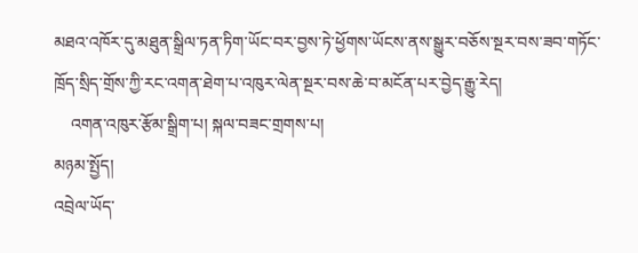མཐའ་འཁོར་དུ་མཐུན་སྒྲིལ་ཏན་ཏིག་ཡོང་བར་བྱས་ཏེ་ཕྱོགས་ཡོངས་ནས་སྒྱུར་བཅོས་སྔར་བས་ཟབ་གཏོང་ཁྲོད་སྲིད་གྲོས་ཀྱི་རང་འགན་ཐེག་པ་འཁུར་ལེན་སྔར་བས་ཆེ་བ་མངོན་པར་བྱེད་རྒྱུ་རེད།
    འགན་འཁུར་རྩོམ་སྒྲིག་པ། སྐལ་བཟང་གྲགས་པ།
མཉམ་སྤྱོད།
འབྲེལ་ཡོད་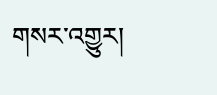གསར་འགྱུར།